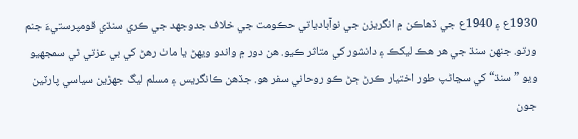1930ع ۽ 1940ع جي ڏهاڪن ۾ انگريزن جي نوآبادياتي حڪومت جي خلاف جدوجهد جي ڪري سنڌي قومپرستيءَ جنم ورتو. جنهن سنڌ جي هر هڪ ليکڪ ۽ دانشور کي متاثر ڪيو. هن دور ۾ واندو ويهڻ يا ماٺ رهڻ کي بي عزتي ٿي سمجهيو ويو ”سنڌ“ کي سڃاڻپ طور اختيار ڪرڻ ڄڻ ڪو روحاني سفر هو. جڏهن ڪانگريس ۽ مسلم ليگ جهڙين سياسي پارٽين جون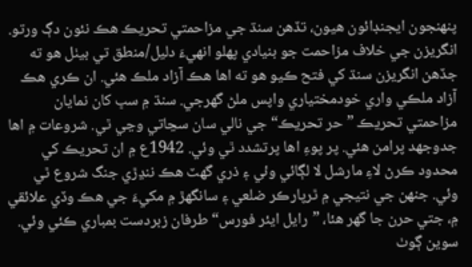پنهنجون ايجنڊائون هيون، تڏهن سنڌ جي مزاحمتي تحريڪ هڪ نئون دڳ ورتو. انگريزن جي خلاف مزاحمت جو بنيادي پهلو انهيءَ دليل/منطق تي بيٺل هو ته جڏهن انگريزن سنڌ کي فتح ڪيو هو ته اها هڪ آزاد ملڪ هئي. ان ڪري هڪ آزاد ملڪي واري خودمختياري واپس ملڻ گهرجي. سنڌ ۾ سڀ کان نمايان مزاحمتي تحريڪ ”حر تحريڪ“ جي نالي سان سڃاتي وڃي ٿي. شروعات ۾ اها جدوجهد پرامن هئي. پر پوءِ اها پرتشدد ٿي وئي. 1942ع ۾ ان تحريڪ کي محدود ڪرڻ لاءِ مارشل لا لڳائي وئي ۽ ذري گهٽ هڪ ننڍڙي جنگ شروع ٿي وئي. جنهن جي نتيجي ۾ ٿرپارڪر ضلعي ۽ سانگهڙ ۾ مکيءَ جي هڪ وڏي علائقي ۾، جتي حرن جا گهر هئا، ”رايل ايئر فورس“ طرفان زبردست بمباري ڪئي وئي. سوين ڳوٺ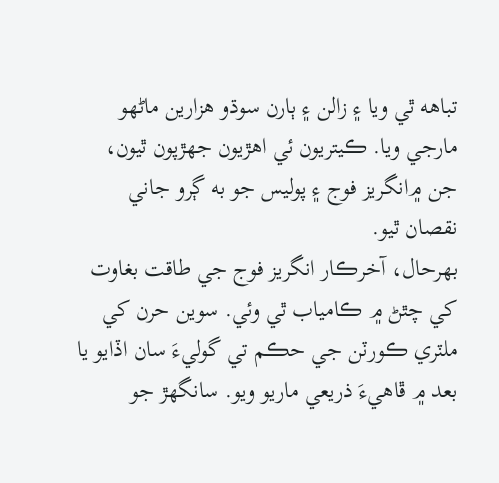تباهه ٿي ويا ۽ زالن ۽ ٻارن سوڌو هزارين ماڻهو مارجي ويا. ڪيتريون ئي اهڙيون جهڙپون ٿيون، جن ۾انگريز فوج ۽ پوليس جو به ڳرو جاني نقصان ٿيو.
بهرحال، آخرڪار انگريز فوج جي طاقت بغاوت کي چٿڻ ۾ ڪامياب ٿي وئي. سوين حرن کي ملٽري ڪورٽن جي حڪم تي گوليءَ سان اڏايو يا بعد ۾ ڦاهيءَ ذريعي ماريو ويو. سانگهڙ جو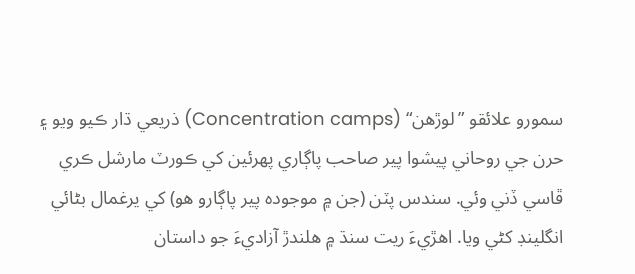سمورو علائقو ”لوڙهن“ (Concentration camps) ذريعي ڌار ڪيو ويو ۽ حرن جي روحاني پيشوا پير صاحب پاڳاري پهرئين کي ڪورٽ مارشل ڪري ڦاسي ڏني وئي. سندس پٽن (جن ۾ موجوده پير پاڳارو هو) کي يرغمال بڻائي انگلينڊ کڻي ويا. اهڙيءَ ريت سنڌ ۾ هلندڙ آزاديءَ جو داستان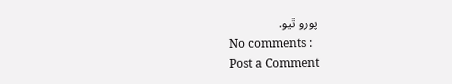پورو ٿيو.
No comments :
Post a Comment